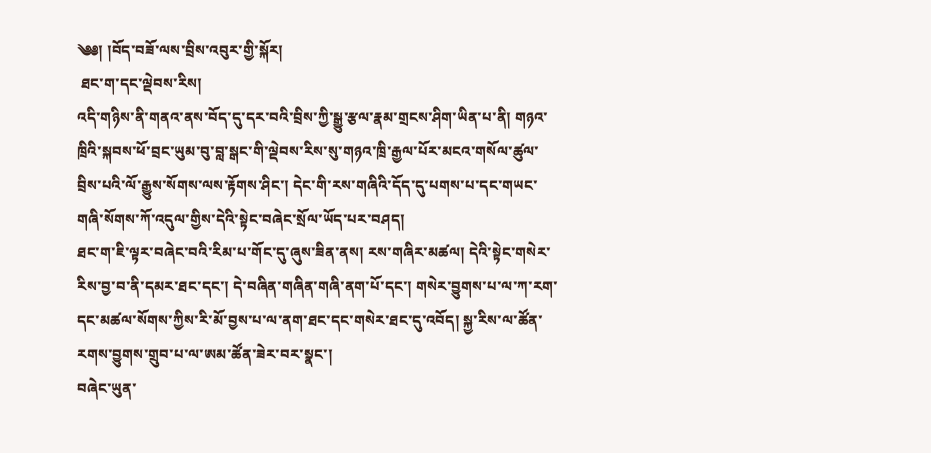༄༅། །བོད་བཟོ་ལས་བྲིས་འབུར་གྱི་སྐོར།
 ཐང་ག་དང་ལྡེབས་རིས།
འདི་གཉིས་ནི་གནའ་ནས་བོད་དུ་དར་བའི་བྲིས་ཀྱི་སྒྱུ་རྩལ་རྣམ་གྲངས་ཤིག་ཡིན་པ་ནི། གཉའ་ཁྲིའི་སྐབས་ཕོ་བྲང་ཡུམ་བུ་བླ་སྒང་གི་ལྡེབས་རིས་སུ་གཉའ་ཁྲི་རྒྱལ་པོར་མངའ་གསོལ་ཚུལ་བྲིས་པའི་ལོ་རྒྱུས་སོགས་ལས་རྟོགས་ཤིང་། དེང་གི་རས་གཞིའི་དོད་དུ་པགས་པ་དང་གཡང་གཞི་སོགས་ཀོ་འདུལ་གྱིས་དེའི་སྟེང་བཞེང་སྲོལ་ཡོད་པར་བཤད།
ཐང་ག་ཇི་ལྟར་བཞེང་བའི་རིམ་པ་གོང་དུ་ཞུས་ཟིན་ནས། རས་གཞིར་མཚལ། དེའི་སྟེང་གསེར་རིས་བྱ་བ་ནི་དམར་ཐང་དང་། དེ་བཞིན་གཞིན་གཞི་ནག་པོ་དང་། གསེར་བྱུགས་པ་ལ་ཀ་རག་དང་མཚལ་སོགས་ཀྱིས་རི་མོ་བྱས་པ་ལ་ནག་ཐང་དང་གསེར་ཐང་དུ་འབོད། སྐྱ་རིས་ལ་ཚོན་རགས་བྱུགས་གྲུབ་པ་ལ་ཨམ་ཚོན་ཟེར་བར་སྣང་།
བཞེང་ཡུན་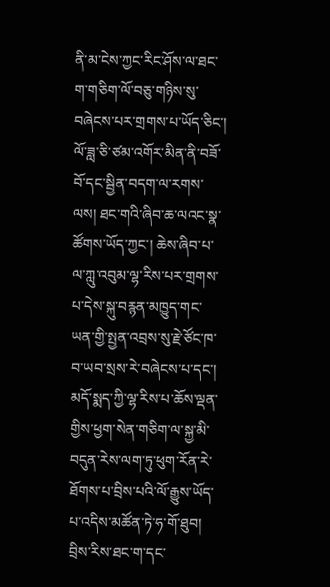ནི་མ་ངེས་ཀྱང་རིང་ཤོས་ལ་ཐང་ག་གཅིག་ལོ་བཅུ་གཉིས་སུ་བཞེངས་པར་གྲགས་པ་ཡོད་ཅིང་། ལོ་ཟླ་ཅི་ཙམ་འགོར་མིན་ནི་བཟོ་བོ་དང་སྦྱིན་བདག་ལ་རགས་ལས། ཐང་གའི་ཞིབ་ཆ་ལའང་སྣ་ཚོགས་ཡོད་ཀྱང་། ཆེས་ཞིབ་པ་ལ་ཀླུ་འབུམ་ལྷ་རིས་པར་གྲགས་པ་དེས་སྐུ་བརྙན་མཁྱུད་གང་ཡན་གྱི་སྤྱན་འབྲས་སུ་རྗེ་ཙོང་ཁ་བ་ཡབ་སྲས་རེ་བཞེངས་པ་དང་། མདོ་སྨད་ཀྱི་ལྷ་རིས་པ་ཆོས་ལྡན་གྱིས་ཕྱག་སེན་གཅིག་ལ་སྐྱ་མི་བདུན་རེས་ལག་ཏུ་ཕུག་རོན་རེ་ཐོགས་པ་བྲིས་པའི་ལོ་རྒྱུས་ཡོད་པ་འདིས་མཚོན་ཏེ་ཧ་གོ་ཐུབ། བྲིས་རིས་ཐང་ག་དང་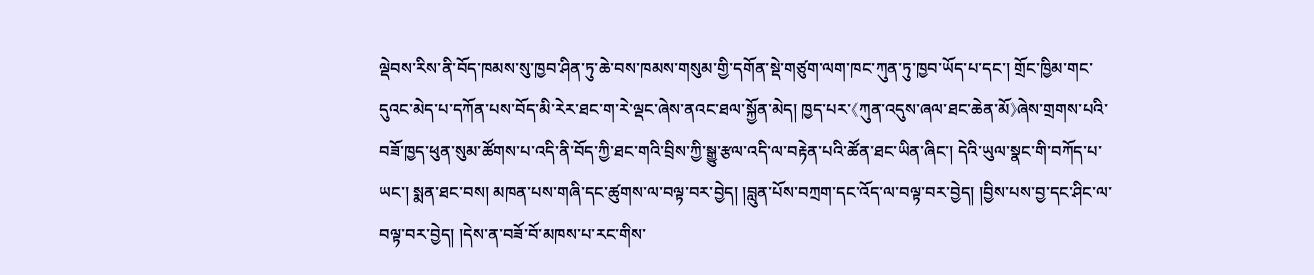ལྡེབས་རིས་ནི་བོད་ཁམས་སུ་ཁྱབ་ཤིན་ཏུ་ཆེ་བས་ཁམས་གསུམ་གྱི་དགོན་སྡེ་གཙུག་ལག་ཁང་ཀུན་ཏུ་ཁྱབ་ཡོད་པ་དང་། གྲོང་ཁྱིམ་གང་དུའང་མེད་པ་དཀོན་པས་བོད་མི་རེར་ཐང་ག་རེ་ལྡང་ཞེས་ནའང་ཐལ་སྐྱོན་མེད། ཁྱད་པར་《ཀུན་འདུས་ཞལ་ཐང་ཆེན་མོ》ཞེས་གྲགས་པའི་བཟོ་ཁྱད་ཕུན་སུམ་ཚོགས་པ་འདི་ནི་བོད་ཀྱི་ཐང་གའི་བྲིས་ཀྱི་སྒྱུ་རྩལ་འདི་ལ་བརྟེན་པའི་ཚོན་ཐང་ཡིན་ཞིང་། དེའི་ཡུལ་སྣང་གི་བཀོད་པ་ཡང་། སྨན་ཐང་བས། མཁན་པས་གཞི་དང་ཚུགས་ལ་བལྟ་བར་བྱེད། །བླུན་པོས་བཀྲག་དང་འོད་ལ་བལྟ་བར་བྱེད། །བྱིས་པས་བྱ་དང་ཤིང་ལ་བལྟ་བར་བྱེད། །དེས་ན་བཟོ་བོ་མཁས་པ་རང་གིས་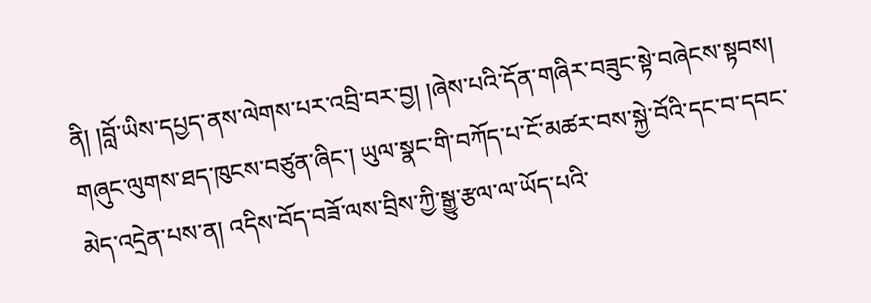ནི། །བློ་ཡིས་དཔྱད་ནས་ལེགས་པར་འབྲི་བར་བྱ། །ཞེས་པའི་དོན་གཞིར་བཟུང་སྟེ་བཞེངས་སྟབས། གཞུང་ལུགས་ཐད་ཁུངས་བཙུན་ཞིང་། ཡུལ་སྣང་གི་བཀོད་པ་ངོ་མཚར་བས་སྐྱེ་བོའི་དང་བ་དབང་མེད་འདྲེན་པས་ན། འདིས་བོད་བཟོ་ལས་བྲིས་ཀྱི་སྒྱུ་རྩལ་ལ་ཡོད་པའི་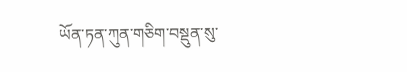ཡོན་ཏན་ཀུན་གཅིག་བསྡུན་སུ་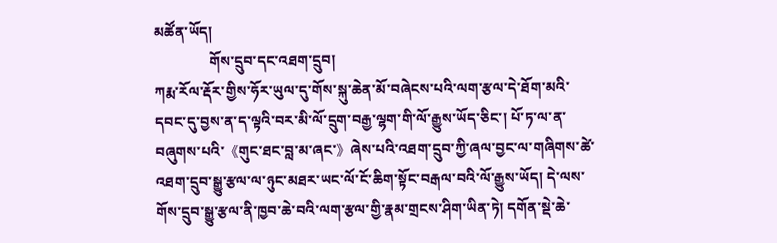མཚོན་ཡོད།
               གོས་དྲུབ་དང་འཐག་དྲུབ།
ཀརྨ་རོལ་རྡོར་གྱིས་ཧོར་ཡུལ་དུ་གོས་སྐུ་ཆེན་མོ་བཞེངས་པའི་ལག་རྩལ་དེ་ཐོག་མའི་དབང་དུ་བྱས་ན་ད་ལྟའི་བར་མི་ལོ་དྲུག་བརྒྱ་ལྷག་གི་ལོ་རྒྱུས་ཡོད་ཅིང་། པོ་ཏ་ལ་ན་བཞུགས་པའི་《གུང་ཐང་བླ་མ་ཞང་》ཞེས་པའི་འཐག་དྲུབ་ཀྱི་ཞལ་བྱང་ལ་གཞིགས་ཚེ་འཐག་དྲུབ་སྒྱུ་རྩལ་ལ་ཉུང་མཐར་ཡང་ལོ་ངོ་ཆིག་སྟོང་བརྒལ་བའི་ལོ་རྒྱུས་ཡོད། དེ་ལས་གོས་དྲུབ་སྒྱུ་རྩལ་ནི་ཁྱབ་ཆེ་བའི་ལག་རྩལ་གྱི་རྣམ་གྲངས་ཤིག་ཡིན་ཏེ། དགོན་སྡེ་ཆེ་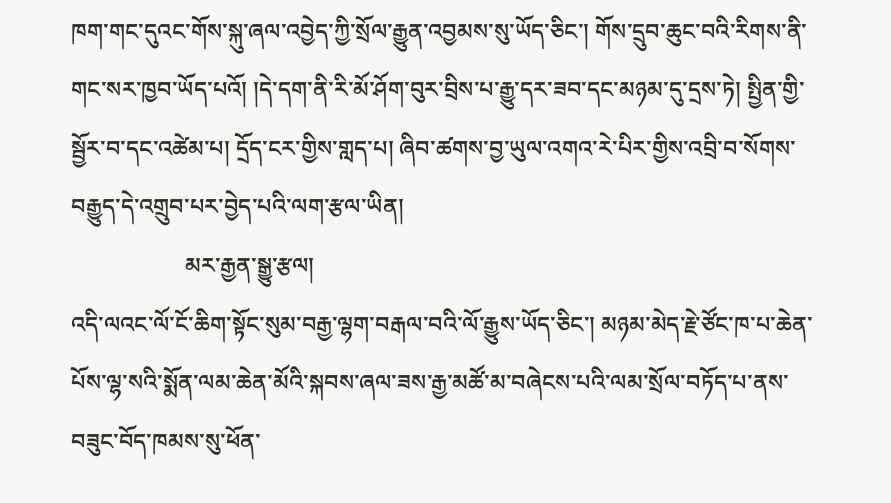ཁག་གང་དུའང་གོས་སྐུ་ཞལ་འབྱེད་ཀྱི་སྲོལ་རྒྱུན་འབྱམས་སུ་ཡོད་ཅིང་། གོས་དྲུབ་ཆུང་བའི་རིགས་ནི་གང་སར་ཁྱབ་ཡོད་པའོ། །དེ་དག་ནི་རི་མོ་ཤོག་བུར་བྲིས་པ་རྒྱུ་དར་ཟབ་དང་མཉམ་དུ་དྲས་ཏེ། སྤྱིན་གྱི་སྦྱོར་བ་དང་འཚེམ་པ། དྲོད་ངར་གྱིས་གླད་པ། ཞིབ་ཚགས་བྱ་ཡུལ་འགའ་རེ་པིར་གྱིས་འབྲི་བ་སོགས་བརྒྱུད་དེ་འགྲུབ་པར་བྱེད་པའི་ལག་རྩལ་ཡིན།
                    མར་རྒྱན་སྒྱུ་རྩལ།
འདི་ལའང་ལོ་ངོ་ཆིག་སྟོང་སུམ་བརྒྱ་ལྷག་བརྒལ་བའི་ལོ་རྒྱུས་ཡོད་ཅིང་། མཉམ་མེད་རྗེ་ཙོང་ཁ་པ་ཆེན་པོས་ལྷ་སའི་སྨོན་ལམ་ཆེན་མོའི་སྐབས་ཞལ་ཟས་རྒྱ་མཚོ་མ་བཞེངས་པའི་ལམ་སྲོལ་བཏོད་པ་ནས་བཟུང་བོད་ཁམས་སུ་ཕོན་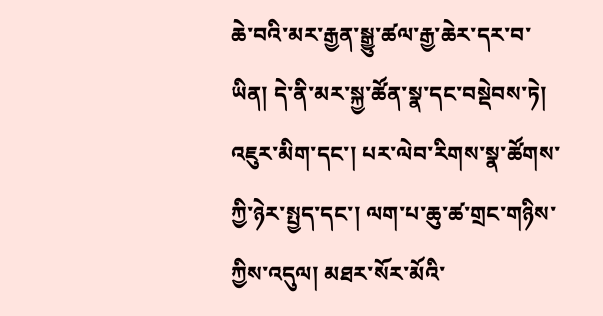ཆེ་བའི་མར་རྒྱན་སྒྱུ་ཚལ་རྒྱ་ཆེར་དར་བ་ཡིན། དེ་ནི་མར་སྐྱ་ཚོན་སྣ་དང་བསྡེབས་ཏེ། འཇུར་མིག་དང་། པར་ལེབ་རིགས་སྣ་ཚོགས་ཀྱི་ཉེར་སྤྱད་དང་། ལག་པ་ཆུ་ཚ་གྲང་གཉིས་ཀྱིས་འདུལ། མཐར་སོར་མོའི་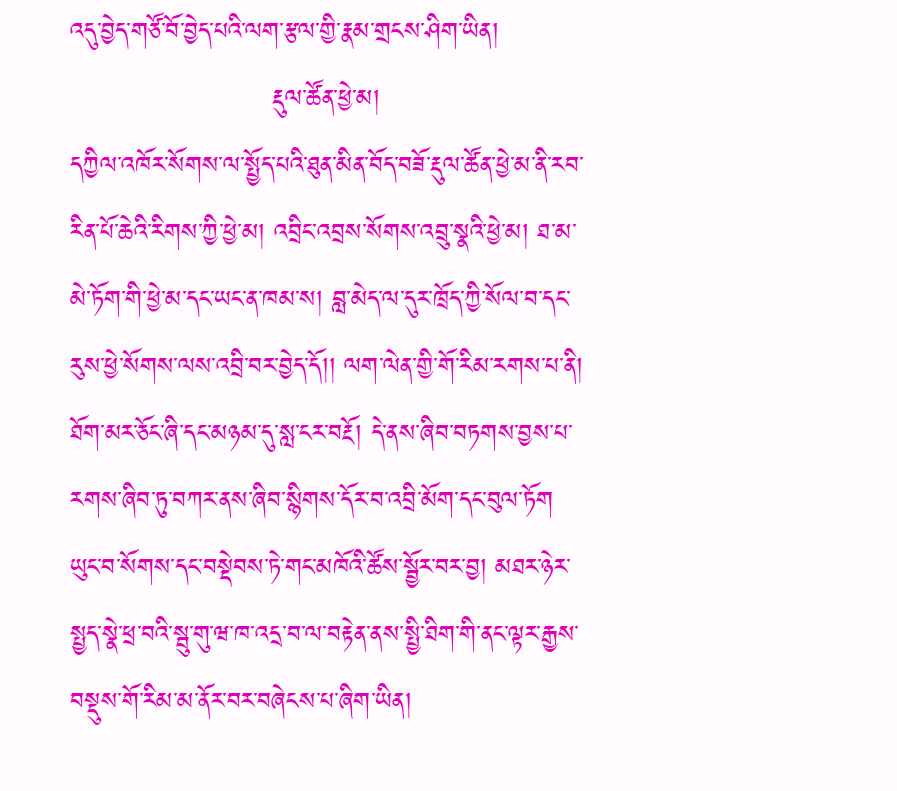འདུ་བྱེད་གཙོ་བོ་བྱེད་པའི་ལག་རྩལ་གྱི་རྣམ་གྲངས་ཤིག་ཡིན།
                       རྡུལ་ཚོན་ཕྱེ་མ།
དཀྱིལ་འཁོར་སོགས་ལ་སྤྱོད་པའི་ཐུན་མིན་བོད་བཟོ་རྡུལ་ཚོན་ཕྱེ་མ་ནི་རབ་རིན་པོ་ཆེའི་རིགས་ཀྱི་ཕྱེ་མ། འབྲིང་འབྲས་སོགས་འབྲུ་སྣའི་ཕྱེ་མ། ཐ་མ་མེ་ཏོག་གི་ཕྱེ་མ་དང་ཡང་ན་ཁམ་ས། བླ་མེད་ལ་དུར་ཁྲོད་ཀྱི་སོལ་བ་དང་རུས་ཕྱེ་སོགས་ལས་འབྲི་བར་བྱེད་དོ།། ལག་ལེན་གྱི་གོ་རིམ་རགས་པ་ནི། ཐོག་མར་ཅོང་ཞི་དང་མཉམ་དུ་སླ་ངར་བརྔོ། དེ་ནས་ཞིབ་བཏགས་བྱས་པ་རགས་ཞིབ་ཏུ་བཀར་ནས་ཞིབ་སྙིགས་དོར་བ་འབྲི་མོག་དང་བུལ་ཏོག ཡུང་བ་སོགས་དང་བསྡེབས་ཏེ་གང་མཁོའི་ཚོས་སྦྱོར་བར་བྱ། མཐར་ཉེར་སྤྱད་སྣེ་ཕྲ་བའི་སྦུ་གུ་ཝ་ཁ་འདྲ་བ་ལ་བརྟེན་ནས་སྤྱི་ཐིག་གི་ནང་ལྟར་རྒྱས་བསྡུས་གོ་རིམ་མ་ནོར་བར་བཞེངས་པ་ཞིག་ཡིན།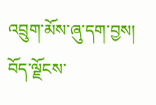འབྲུག་མོས་ཞུ་དག་བྱས།
བོད་ལྗོངས་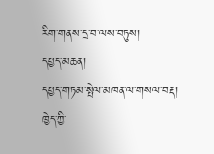རིག་གནས་དྲ་བ་ལས་བཏུས།
དཔྱད་མཆན།
དཔྱད་གཏམ་སྤེལ་མཁན་ལ་གསལ་བརྡ།
ཁྱེད་ཀྱི་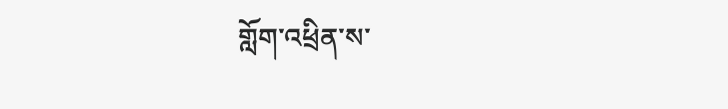གློག་འཕྲིན་ས་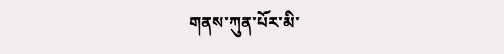གནས་ཀུན་པོར་མི་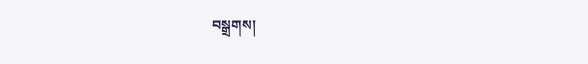བསྒྲགས།